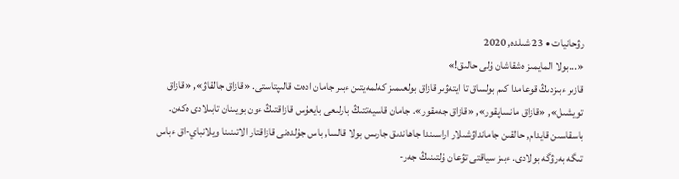رۋحانيات • 23 شىلدە, 2020
«...بولا المايمىز ەشقاشان ۇلى حالىق!»
قازىر ءبىزدىڭ قوعامدا كىم بولساق تا ايتەۋىر قازاق بولعىمىز كەلمەيتىن ءبىر جامان ادەت قالىپتاستى. «قازاق جالقاۋ», «قازاق تويشىل», «قازاق مانساپقور», «قازاق جەمقور». جامان قاسيەتتىڭ بارلىعى بايعۇس قازاقتىڭ ءون بويىنان تابىلادى ەكەن. باسقاسىن قايدام, حالقىن جامانداۋشىلار اراسىندا جاھاندىق جارىس بولا قالسا, باس جۇلدەنى قازاقتار الاتىنىنا ويلانباي-اق ءباس تىگە بەرۋگە بولادى. ءبىز سياقتى تۋعان ۇلتىنىڭ جەر-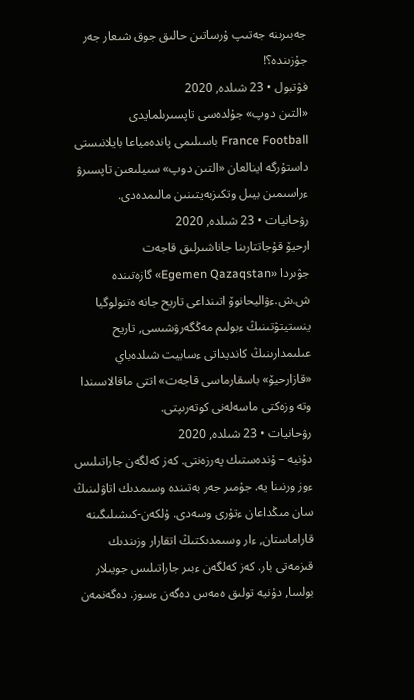جەبىرىنە جەتىپ ۇرساتىن حالىق جوق شىعار جەر جۇزىندە؟!
فۋتبول • 23 شىلدە, 2020
«التىن دوپ» جۇلدەسى تاپسىرىلمايدى
France Football باسىلىمى پاندەمياعا بايلانىستى داستۇرگە اينالعان «التىن دوپ» سىيلىعىن تاپسىرۋ ءراسىمىن بيىل وتكىزبەيتىنىن مالىمدەدى.
رۋحانيات • 23 شىلدە, 2020
ارحيۆ قۇجاتتارىنا جاناشىرلىق قاجەت
جۋىردا «Egemen Qazaqstan» گازەتىندە ش.ش.ءۋاليحانوۆ اتىنداعى تاريح جانە ەتنولوگيا ينستيتۋتىنىڭ ءبولىم مەڭگەرۋشىسى, تاريح عىلىمدارىنىڭ كانديداتى ءسابيت شىلدەباي «قازارحيۆ» باسقارماسى قاجەت» اتتى ماقالاسىندا وتە وزەكتى ماسەلەنى كوتەرىپتى.
رۋحانيات • 23 شىلدە, 2020
دۇنيە – ۇندەستىك پەرزەنتى. كەز كەلگەن جاراتىلىس ءوز ورنىنا يە. جۇمىر جەر بەتىندە وسىمدىك اتاۋلىنىڭ سان مىڭداعان ءتۇرى وسەدى. ۇلكەن-كىشىلىگىنە قاراماستان, ءار وسىمدىكتىڭ اتقارار وزىندىك قىزمەتى بار. كەز كەلگەن ءبىر جاراتىلىس جويىلار بولسا, دۇنيە تولىق ەمەس دەگەن ءسوز. دەگەنمەن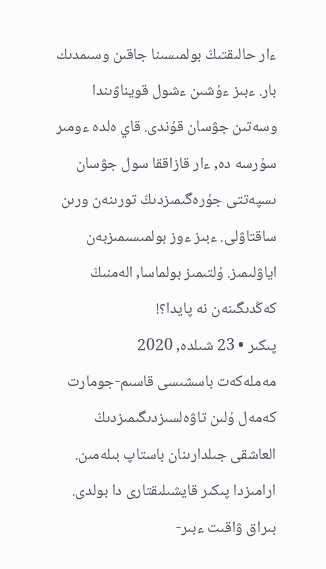ءار حالىقتىڭ بولمىسىنا جاقىن وسىمدىك بار. ءبىز ءۇشىن ءشول قويناۋىندا وسەتىن جۋسان قۇندى. قاي ەلدە ءومىر سۇرسە دە, ءار قازاققا سول جۋسان ىسپەتتى جۇرەگىمىزدىڭ تورىنەن ورىن ساقتاۋلى. ءبىز ءوز بولمىسىمىزبەن اياۋلىمىز. ۇلتىمىز بولماسا, الەمنىڭ كەڭدىگىنەن نە پايدا؟!
پىكىر • 23 شىلدە, 2020
مەملەكەت باسشىسى قاسىم-جومارت كەمەل ۇلىن تاۋەلسىزدىگىمىزدىڭ العاشقى جىلدارىنان باستاپ بىلەمىن. ارامىزدا پىكىر قايشىلىقتارى دا بولدى. بىراق ۋاقىت ءبىر-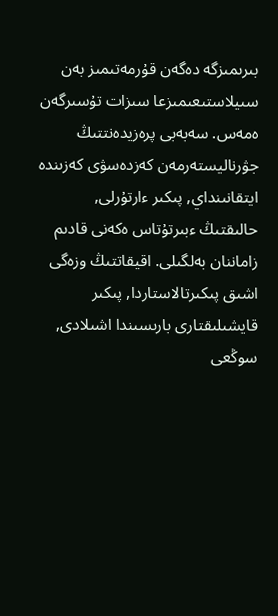بىرىمىزگە دەگەن قۇرمەتىمىز بەن سىيلاستىعىمىزعا سىزات تۇسىرگەن ەمەس. سەبەبى پرەزيدەنتتىڭ جۋرناليستەرمەن كەزدەسۋى كەزىندە ايتقانىنداي, پىكىر ءارتۇرلى, حالىقتىڭ ءبىرتۇتاس ەكەنى قادىم زاماننان بەلگىلى. اقيقاتتىڭ وزەگى اشىق پىكىرتالاستاردا, پىكىر قايشىلىقتارى بارىسىندا اشىلادى, سوڭعى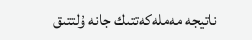ناتيجە مەملەكەتتىك جانە ۇلتتىق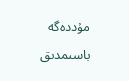مۇددەگە باسىمدىق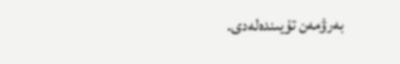بەرۋمەن تۇيىندەلەدى.